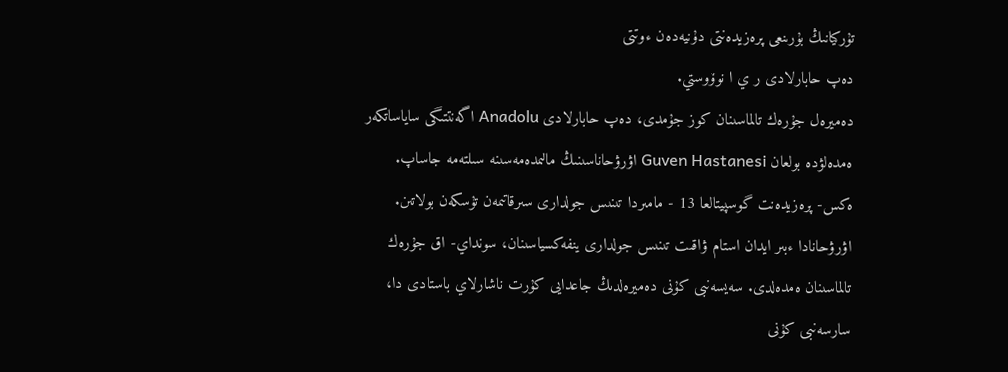تۇركيانىڭ بۇرىنعى پرەزيدەنتى دۇنيەدەن ءوتتى
دەپ حابارلادى ر ي ا نوۆوستي.
دەميرەل جۇرەك تالماسىنان كوز جۇمدى، دەپ حابارلادى Anadolu اگەنتتىگى ساياساتكەر ەمدەلۋدە بولعان Guven Hastanesi اۋرۋحاناسىنىڭ مالىمدەمەسىنە سىلتەمە جاساپ.
ەكس- پرەزيدەنت گوسپيتالعا 13 - مامىردا تىنىس جولدارى سىرقاتىمەن تۇسكەن بولاتىن. اۋرۋحانادا ءبىر ايدان استام ۋاقىت تىنىس جولدارى ينفەكسياسىنان، سونداي- اق جۇرەك تالماسىنان ەمدەلدى. سەيسەنبى كۇنى دەميرەلدىڭ جاعدايى كۇرت ناشارلاي باستادى دا، سارسەنبى كۇنى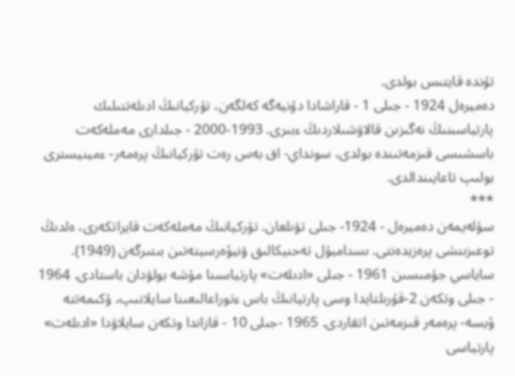تۇندە قايتىس بولدى.
دەميرەل 1924 - جىلى 1 - قاراشادا دۇنيەگە كەلگەن، تۇركيانىڭ ادىلەتتىلىك پارتياسىنىڭ نەگىزىن قالاۋشىلاردىڭ ءبىرى. 1993-2000 - جىلدارى مەملەكەت باسشىسى قىزمەتىندە بولدى، سونداي- اق بەس رەت تۇركيانىڭ پرەمەر- ءمينيسترى بولىپ تاعايىندالدى.
***
سۇلەيمەن دەميرەل - 1924- جىلى تۋىلعان. تۇركيانىڭ مەملەكەت قايراتكەرى، ەلدىڭ توعىزىنشى پرەزيدەنتى. ىستامبۇل تەحنيكالىق ۋنيۆەرسيتەتىن بىتىرگەن (1949). ساياسي جۇمىسىن 1961 - جىلى «ادىلەت» پارتياسىنا مۇشە بولۋدان باستادى. 1964 - جىلى وتكەن 2-قۇرىلتايدا وسى پارتيانىڭ باس ءتوراعالىعىنا سايلانىپ، ۇكىمەتتە ۆيسە- پرەمەر قىزمەتىن اتقاردى. 1965 -جىلى 10 - قازاندا وتكەن سايلاۋدا «ادىلەت» پارتياسى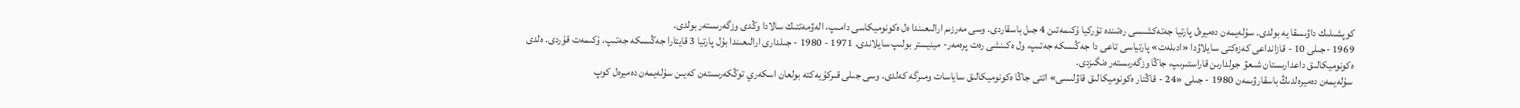كوپشىلىك داۋىسقا يە بولدى. سۇلەيمەن دەميرەل پارتيا جەتەكشىسى رەتىندە تۇركيا ۇكىمەتىن 4 جىل باسقاردى. وسى مەرزىم ارالىعىندا ەل ەكونوميكاسى دامىپ، الەۋمەتتىك سالادا وڭدى وزگەرىستەر بولدى.
1969 -جىلى 10 - قازانداعى كەزەكتى سايلاۋدا «ادىلەت» پارتياسى تاعى دا جەڭىسكە جەتىپ، ول ەكىنشى رەت پرەمەر- مينيستر بولىپ سايلاندى. 1971 - 1980 - جىلدارى ارالىعىندا بۇل پارتيا 3 قايتارا جەڭىسكە جەتىپ، ۇكىمەت قۇردى. ەلدى ەكونوميكالىق داعدارىستان شىعۋ جولدارىن قاراستىرىپ، جاڭا وزگەرىستەر ەنگىزدى.
سۇلەيمەن دەميرەلدىڭ باسقارۋىمەن 1980 - جىلى «24 - قاڭتار ەكونوميكالىق قاۋلىسى» اتتى جاڭا ەكونوميكالىق ساياسات ومىرگە كەلدى. وسى جىلى قىركۇيەكتە بولعان اسكەري توڭكەرىستەن كەيىن سۇلەيمەن دەميرەل كوپ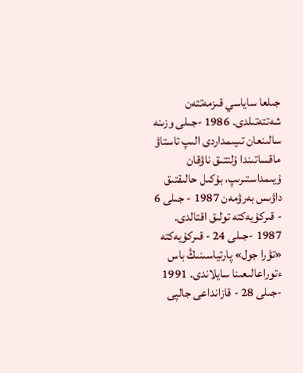جىلعا ساياسي قىزمەتتەن شەتتەتىلدى. 1986 -جىلى وزىنە سالىنعان تىيىمداردى الىپ تاستاۋ ماقساتىندا ۇلتتىق ناۋقان ۇيىمداستىرىپ، بۇكىل حالىقتىق داۋىس بەرۋمەن 1987 - جىلى 6 - قىركۇيەكتە تولىق اقتالدى.
1987 -جىلى 24 - قىركۇيەكتە «تۋرا جول» پارتياسىنىڭ باس ءتوراعالىعىنا سايلاندى. 1991 -جىلى 28 - قازانداعى جالپى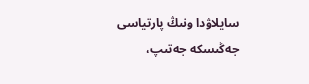سايلاۋدا ونىڭ پارتياسى جەڭىسكە جەتىپ،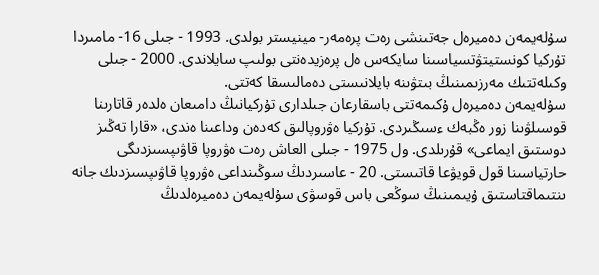سۇلەيمەن دەميرەل جەتىنشى رەت پرەمەر- مينيستر بولدى. 1993 - جىلى 16- مامىردا تۇركيا كونستيتۋتسياسىنا سايكەس ەل پرەزيدەنتى بولىپ سايلاندى. 2000 - جىلى وكىلەتتىك مەرزىمىنىڭ بىتۋىنە بايلانىستى دەمالىسقا كەتتى.
سۇلەيمەن دەميرەل ۇكىمەتتى باسقارعان جىلدارى تۇركيانىڭ دامىعان ەلدەر قاتارىنا قوسىلۋىنا زور ەڭبەك ءسىڭىردى. تۇركيا ەۋروپالىق كەدەن وداعىنا ەندى، «قارا تەڭىز دوستىق ايماعى» قۇرىلدى. ول 1975 - جىلى العاش رەت ەۋروپا قاۋىپسىزدىگى حارتياسىنا قول قويۋعا قاتىستى. 20 - عاسىردىڭ سوڭىنداعى ەۋروپا قاۋىپسىزدىك جانە ىنتىماقتاستىق ۇيىمىنىڭ سوڭعى باس قوسۋى سۇلەيمەن دەميرەلدىڭ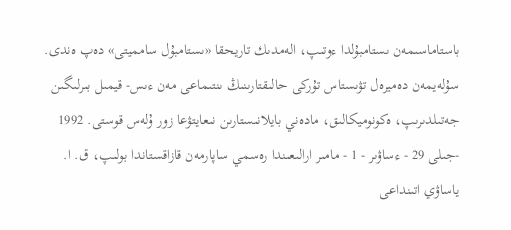باستاماسىمەن ىستامبۇلدا ءوتىپ، الەمدىك تاريحقا «ىستامبۇل سامميتى» دەپ ەندى.
سۇلەيمەن دەميرەل تۋىستاس تۇركى حالىقتارىنىڭ ىنتىماعى مەن ءىس- قيمىل بىرلىگىن جەتىلدىرىپ، ەكونوميكالىق، مادەني بايلانىستارىن نىعايتۋعا زور ۇلەس قوستى. 1992 -جىلى 29 - ءساۋىر - 1 - مامىر ارالىعىندا رەسمي ساپارمەن قازاقستاندا بولىپ، ق. ا. ياساۋي اتىنداعى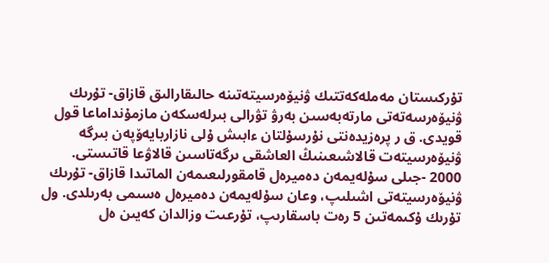تۇركىستان مەملەكەتتىك ۋنيۆەرسيتەتىنە حالىقارالىق قازاق- تۇرىك ۋنيۆەرسەتەتى مارتەبەسىن بەرۋ تۋرالى بىرلەسكەن مازمۇنداماعا قول قويدى. ق ر پرەزيدەنتى نۇرسۇلتان ءابىش ۇلى نازاربايەۆپەن بىرگە ۋنيۆەرسيتەت قالاشىعىنىڭ العاشقى ىرگەتاسىن قالاۋعا قاتىستى. 2000 -جىلى سۇلەيمەن دەميرەل قامقورلىعىمەن الماتىدا قازاق- تۇرىك ۋنيۆەرسيتەتى اشىلىپ، وعان سۇلەيمەن دەميرەل ەسىمى بەرىلدى. ول تۇرىك ۇكىمەتىن 5 رەت باسقارىپ، تۇرعىت وزالدان كەيىن ەل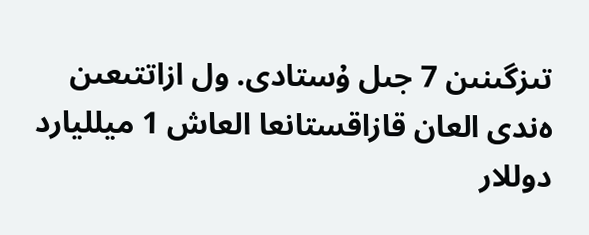تىزگىنىن 7 جىل ۇستادى. ول ازاتتىعىن ەندى العان قازاقستانعا العاش 1 ميلليارد دوللار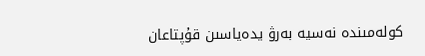كولەمىندە نەسيە بەرۋ يدەياسىن قۇپتاعان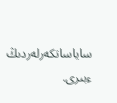ساياساتكەرلەردىڭ ءبىرى.